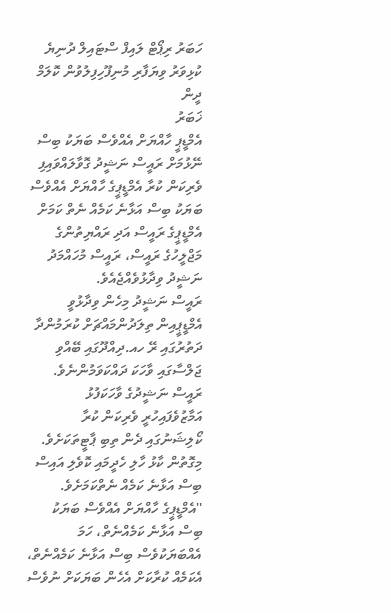ހަބަރު ރިޕޯޓް ލައިފް ސްޓައިލް ދުނިޔެ ކުޅިވަރު ވިޔަފާރި މުނިފޫހިފިލުވުން ކޮލަމް ދީން
ޚަބަރު
އެމްޑީޕީ ހާއްޔަށް އެއްވެސް ބަޔަކު ބިސް ނޭޅުމަށް ރައީސް ނަޝީދު ގޮވާލައްވައިފި
ވެރިކަން ކުރާ އެމްޑީޕީގެ ހާއްޔަށް އެއްވެސް ބަޔަކު ބިސް އަޅާނެ ކަމެއް ނެތް ކަމަށް އެމްޑީޕީގެ ރައީސް އަދި ރައްޔިތުންގެ މަޖްލީހުގެ ރައީސް، ރައީސް މުހައްމަދު ނަޝީދު ވިދާޅުވެއްޖެއެވެ.
ރައީސް ނަޝީދު މިހެން ވިދާޅުވީ އެމްޑީޕީއިން ތިލަދުންމައްޗަށް ކުރަމުންދާ ދަތުރުގައި ރޭ ހއ.ދިއްދޫގައި ބޭއްވި ޖަލްސާގައި ވާހަކަ ދައްކަވަމުންނެވެ. ރައީސް ނަޝީދުގެ ވާހަކަފުޅު އަމާޒުވެފައިހުރީ ވެރިކަން ކުރާ ކޯލިޝަނުގައި ދެން ތިބި ޕާޓީތަކަށެވެ.
މިގޮތުން ކާޅު ހާލި ހެދީމައި ކޮވެލި އައިސް ބިސް އަޅާނެ ކަމެއް ނެތްކަމަށެވެ.
''އެމްޑީޕީގެ ހާއްޔަށް އެއްވެސް ބަޔަކު ބިސް އަޅާނެ ކަމެއްނެތް، ހަމަ އެއްބަޔަކުވެސް ބިސް އަޅާނެ ކަމެއްނެތް، އެކަމެއް ކުރާކަށް އެހެން ބަޔަކަށް ނުވެސް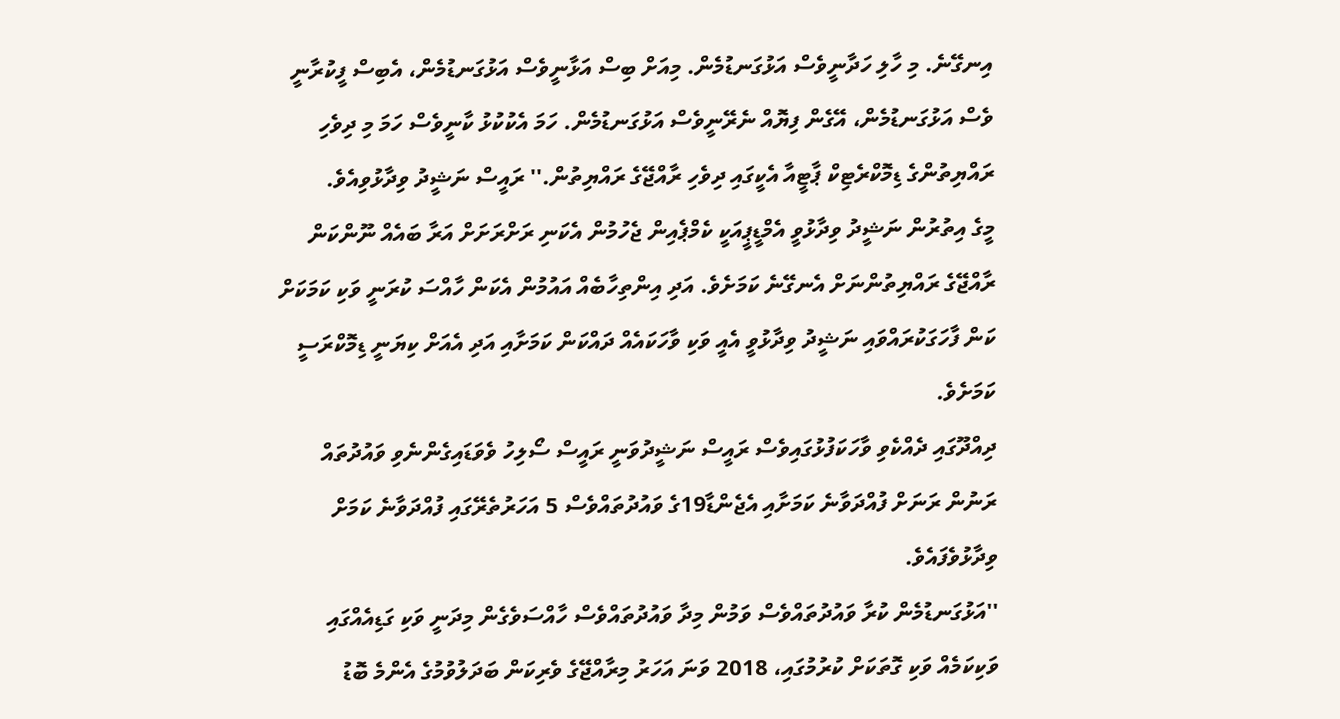އިނގޭނެ. މި ހާލި ހަދާނީވެސް އަޅުގަނޑުމެން. މިއަށް ބިސް އަޅާނީވެސް އަޅުގަނޑުމެން، އެބިސް ފީކުރާނީ ވެސް އަޅުގަނޑުމެން، އޭގެން ފިޔޮއް ނެރޭނީވެސް އަޅުގަނޑުމެން. ހަމަ އެކުކުޅު ކާނީވެސް ހަމަ މި ދިވެހި ރައްޔިތުންގެ ޑިމޮކްރެޓިކް ޕާޓީއާ އެކީގައި ދިވެހި ރާއްޖޭގެ ރައްޔިތުން.'' ރައީސް ނަޝީދު ވިދާޅުވިއެވެ.
މީގެ އިތުރުން ނަޝީދު ވިދާޅުވީ އެމްޑީޕީއަކީ ކެމްޕެއިން ޖެހުމުން އެކަނި ރަށްރަށަށް އަރާ ބައެއް ނޫންކަން ރާއްޖޭގެ ރައްޔިތުންނަށް އެނގޭނެ ކަމަށެވެ. އަދި އިންތިހާބެއް އައުމުން އެކަން ހާއްސަ ކުރަނީ ވަކި ކަމަކަށް ކަން ފާހަގަކުރައްވައި ނަޝީދު ވިދާޅުވީ އެއީ ވަކި ވާހަކައެއް ދައްކަން ކަމަށާއި އަދި އެއަށް ކިޔަނީ ޑިމޮކްރަސީ ކަމަށެވެ.
ދިއްދޫގައި ދެއްކެވި ވާހަކަފުޅުގައިވެސް ރައީސް ނަޝީދުވަނީ ރައީސް ސޯލިހު ވެވަޑައިގެންނެވި ވައުދުތައް ރަނުން ރަނަށް ފުއްދަވާނެ ކަމަށާއި އެޖެންޑާ19ގެ ވައުދުތައްވެސް 5 އަހަރުތެރޭގައި ފުއްދަވާނެ ކަމަށް ވިދާޅުވެފައެވެ.
''އަޅުގަނޑުމެން ކުރާ ވައުދުތައްވެސް ވަމުން މިދާ ވައުދުތައްވެސް ހާއްސަވެގެން މިދަނީ ވަކި ގަޑިއެއްގައި ވަކިކަމެއް ވަކި ގޮތަކަށް ކުރުމުގައި، 2018 ވަނަ އަހަރު މިރާއްޖޭގެ ވެރިކަން ބަދަލުވުމުގެ އެންމެ ބޮޑު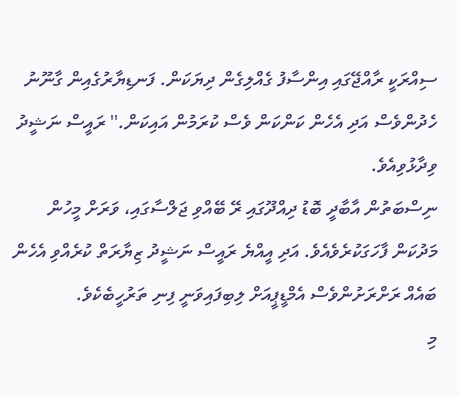ސިއްރަކީ ރާއްޖޭގައި އިންސާފު ގެއްލިގެން ދިޔަކަން. ފަނޑިޔާރުގެއިން ގާނޫނު ހެދުންވެސް އަދި އެހެން ކަންކަން ވެސް ކުރަމުން އައިކަން.'' ރައީސް ނަޝީދު ވިދާޅުވިއެވެ.
ނިސްބަތުން އާބާދީ ބޮޑު ދިއްދޫގައި ރޭ ބޭއްވި ޖަލްސާގައި، ވަރަށް މީހުން މަދުކަން ފާހަގަކުރެވެއެވެ. އަދި އީއްޔެ ރައީސް ނަޝީދު ޒިޔާރަތް ކުރެއްވި އެހެން ބައެއް ރަށްރަށުންވެސް އެމްޑީޕީއަށް ލިބިފައިވަނީ ފިނި ތަރުހީބެކެވެ.
މި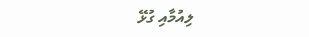ލިއުމާއި ގުޅޭ